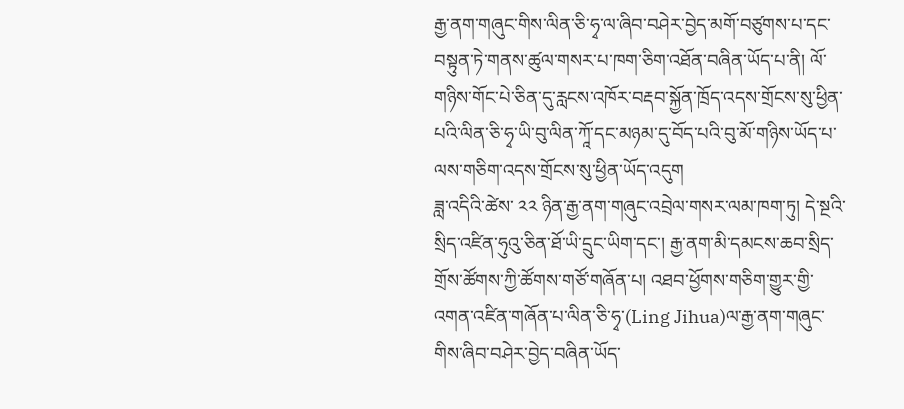རྒྱ་ནག་གཞུང་གིས་ལིན་ཅི་ཧྭ་ལ་ཞིབ་བཤེར་བྱེད་མགོ་བཙུགས་པ་དང་བསྟུན་ཏེ་གནས་ཚུལ་གསར་པ་ཁག་ཅིག་འཐོན་བཞིན་ཡོད་པ་ནི། ལོ་གཉིས་གོང་པེ་ཅིན་དུ་རླངས་འཁོར་བརྡབ་སྐྱོན་ཁྲོད་འདས་གྲོངས་སུ་ཕྱིན་པའི་ལིན་ཅི་ཧྭ་ཡི་བུ་ལིན་ཀཱོ་དང་མཉམ་དུ་བོད་པའི་བུ་མོ་གཉིས་ཡོད་པ་ལས་གཅིག་འདས་གྲོངས་སུ་ཕྱིན་ཡོད་འདུག
ཟླ་འདིའི་ཚེས་ ༢༢ ཉིན་རྒྱ་ནག་གཞུང་འབྲེལ་གསར་ལམ་ཁག་ཏུ། དེ་སྔའི་སྲིད་འཛིན་ཧུའུ་ཅིན་ཐོ་ཡི་དྲུང་ཡིག་དང་། རྒྱ་ནག་མི་དམངས་ཆབ་སྲིད་གྲོས་ཚོགས་ཀྱི་ཚོགས་གཙོ་གཞོན་པ། འཐབ་ཕྱོགས་གཅིག་གྱུར་གྱི་འགན་འཛིན་གཞོན་པ་ལིན་ཅི་ཧྭ་(Ling Jihua)ལ་རྒྱ་ནག་གཞུང་གིས་ཞིབ་བཤེར་བྱེད་བཞིན་ཡོད་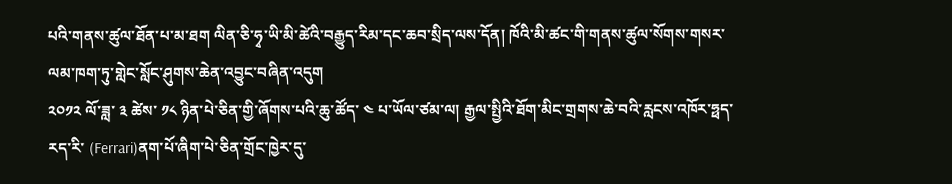པའི་གནས་ཚུལ་ཐོན་པ་མ་ཐག ལིན་ཅི་ཧྭ་ཡི་མི་ཚེའི་བརྒྱུད་རིམ་དང་ཆབ་སྲིད་ལས་དོན། ཁོའི་མི་ཚང་གི་གནས་ཚུལ་སོགས་གསར་ལམ་ཁག་ཏུ་གླེང་སློང་ཤུགས་ཆེན་འབྱུང་བཞིན་འདུག
༢༠༡༢ ལོ་ཟླ་ ༣ ཚེས་ ༡༨ ཉིན་པེ་ཅིན་གྱི་ཞོགས་པའི་ཆུ་ཚོད་ ༤ པ་ཡོལ་ཙམ་ལ། རྒྱལ་སྤྱིའི་ཐོག་མིང་གྲགས་ཆེ་བའི་རླངས་འཁོར་ཧྥད་རད་རི་ (Ferrari)ནག་པོ་ཞིག་པེ་ཅིན་གྲོང་ཁྱེར་དུ་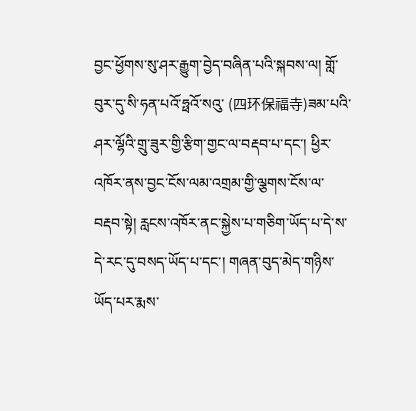བྱང་ཕྱོགས་སུ་ཤར་རྒྱུག་བྱེད་བཞིན་པའི་སྐབས་ལ། གློ་བུར་དུ་སི་ཧན་པའོ་ཧྥའོ་སའུ་ (四环保福寺)ཟམ་པའི་ཤར་ལྷོའི་གྲུ་ཟུར་གྱི་རྩིག་གྱང་ལ་བརྡབ་པ་དང་། ཕྱིར་འཁོར་ནས་བྱང་ངོས་ལམ་འགྲམ་གྱི་ལྕགས་ངོས་ལ་བརྡབ་སྟེ། རླངས་འཁོར་ནང་སྐྱེས་པ་གཅིག་ཡོད་པ་དེ་ས་དེ་རང་དུ་བསད་ཡོད་པ་དང་། གཞན་བུད་མེད་གཉིས་ཡོད་པར་རྨས་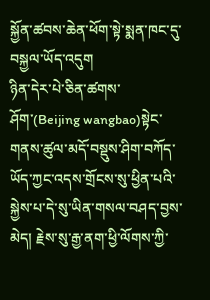སྐྱོན་ཚབས་ཆེན་ཕོག་སྟེ་སྨན་ཁང་དུ་བསྐྱལ་ཡོད་འདུག
ཉིན་དེར་པེ་ཅིན་ཚགས་ཤོག་(Beijing wangbao)སྟེང་གནས་ཚུལ་མདོ་བསྡུས་ཤིག་བཀོད་ཡོད་ཀྱང་འདས་གྲོངས་སུ་ཕྱིན་པའི་སྐྱེས་པ་དེ་སུ་ཡིན་གསལ་བཤད་བྱས་མེད། རྗེས་སུ་རྒྱ་ནག་ཕྱི་ལོགས་ཀྱི་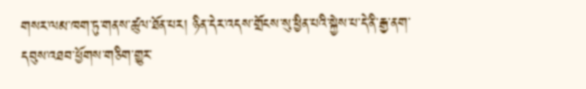གསར་ལམ་ཁག་ཏུ་གནས་ཚུལ་ཐོན་པར། ཉིན་དེར་འདས་གྲོངས་སུ་ཕྱིན་པའི་སྐྱེས་པ་དེ་ནི་རྒྱ་ནག་དབུས་འཐབ་ཕྱོགས་གཅིག་གྱུར་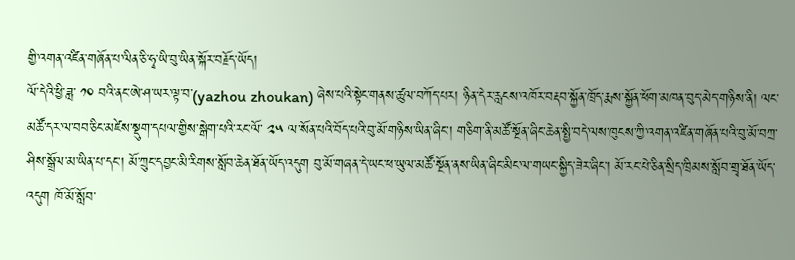གྱི་འགན་འཛིན་གཞོན་པ་ལིན་ཅི་ཧྭ་ཡི་བུ་ཡིན་སྐོར་བརྗོད་ཡོད།
ལོ་དེའི་ཕྱི་ཟླ་ ༡༠ བའི་ནང་ཨེ་ཤ་ཡར་ལྟ་བ་(yazhou zhoukan) ཞེས་པའི་སྟེང་གནས་ཚུལ་བཀོད་པར། ཉིན་དེར་རླངས་འཁོར་བརྡབ་སྐྱོན་ཁྲོད་རྨས་སྐྱོན་ཕོག་མཁན་བུད་མེད་གཉིས་ནི། ལང་མཚོ་དར་ལ་བབ་ཅིང་མཛེས་སྡུག་དཔལ་གྱིས་སྒེག་པའི་རང་ལོ་ ༢༥ ལ་སོན་པའི་བོད་པའི་བུ་མོ་གཉིས་ཡིན་ཞིང་། གཅིག་ནི་མཚོ་སྔོན་ཞིང་ཆེན་སྤྱི་བདེ་ལས་ཁུངས་ཀྱི་འགན་འཛིན་གཞོན་པའི་བུ་མོ་བཀྲ་ཤིས་སྒྲོལ་མ་ཡིན་པ་དང་། མོ་ཀྲུང་དབྱང་མི་རིགས་སློབ་ཆེན་ཐོན་ཡོད་འདུག བུ་མོ་གཞན་དེ་ཡང་ཕ་ཡུལ་མཚོ་སྔོན་ནས་ཡིན་ཞིང་མིང་ལ་གཡང་སྐྱིད་ཟེར་ཞིང་། མོ་རང་པེ་ཅིན་སྲིད་ཁྲིམས་སློབ་གྲྭ་ཐོན་ཡོད་འདུག ཁོ་མོ་སློབ་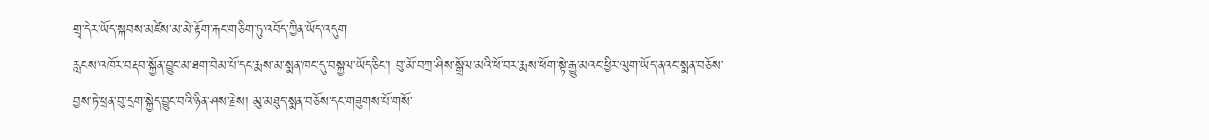གྲྭ་དེར་ཡོད་སྐབས་མཛེས་མ་མེ་རྟོག་རྐང་གཅིག་ཏུ་འབོད་ཀྱིན་ཡོད་འདུག
རླངས་འཁོར་བརྡབ་སྐྱོན་བྱུང་མ་ཐག་བེམ་པོ་དང་རྨས་མ་སྨན་ཁང་དུ་བསྐྱལ་ཡོད་ཅིང་། བུ་མོ་བཀྲ་ཤིས་སྒྲོལ་མའི་ཕོ་བར་རྨས་ཕོག་སྟེ་རྒྱུ་མའང་ཕྱིར་ལུག་ཡོད་ནའང་སྨན་བཅོས་བྱས་ཏེ་ཕྲན་བུ་དྲག་སྐྱེད་བྱུང་བའི་ཉིན་ཤས་རྗེས། མུ་མཐུད་སྨན་བཅོས་དང་གཟུགས་པོ་གསོ་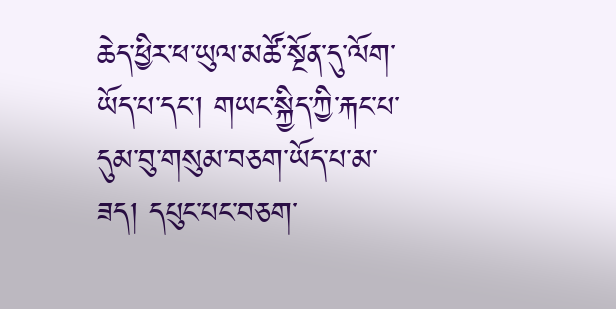ཆེད་ཕྱིར་ཕ་ཡུལ་མཚོ་སྔོན་དུ་ལོག་ཡོད་པ་དང་། གཡང་སྐྱིད་ཀྱི་རྐང་པ་དུམ་བུ་གསུམ་བཅག་ཡོད་པ་མ་ཟད། དཔུང་པང་བཅག་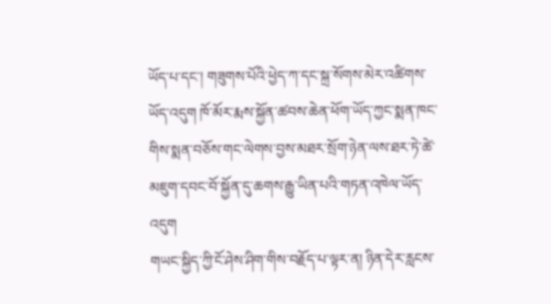ཡོད་པ་དང་། གཟུགས་པོའི་ཕྱེད་ཀ་དང་སྐྲ་སོགས་མེར་འཚིགས་ཡོད་འདུག ཁོ་མོར་རྨས་སྐྱོན་ཚབས་ཆེན་ཕོག་ཡོད་ཀྱང་སྨན་ཁང་གིས་སྨན་བཅོས་གང་ལེགས་བྱས་མཐར་སྲོག་ཉེན་ལས་ཐར་ཏེ་ཚེ་མཇུག་དབང་བོ་སྐྱོན་དུ་ཆགས་རྒྱུ་ཡིན་པའི་གཏན་འཁེལ་ཡོད་འདུག
གཡང་སྐྱིད་ཀྱི་ངོ་ཤེས་ཤིག་གིས་བརྗོད་པ་ལྟར་ན། ཉིན་དེར་རླངས་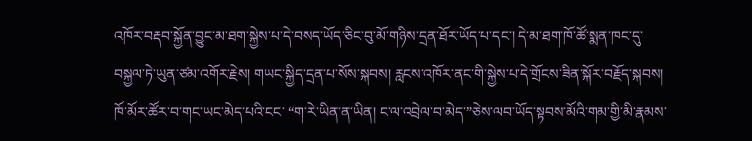འཁོར་བརྡབ་སྐྱོན་བྱུང་མ་ཐག་སྐྱེས་པ་དེ་བསད་ཡོད་ཅིང་བུ་མོ་གཉིས་དྲན་ཐོར་ཡོད་པ་དང་། དེ་མ་ཐག་ཁོ་ཚོ་སྨན་ཁང་དུ་བསྐྱལ་ཏེ་ཡུན་ཙམ་འགོར་རྗེས། གཡང་སྐྱིད་དྲན་པ་སོས་སྐབས། རླངས་འཁོར་ནང་གི་སྐྱེས་པ་དེ་གྲོངས་ཟིན་སྐོར་བརྗོད་སྐབས། ཁོ་མོར་ཚོར་བ་གང་ཡང་མེད་པའི་ངང་ “ག་རེ་ཡིན་ན་ཡིན། ང་ལ་འབྲེལ་བ་མེད་”ཅེས་ལབ་ཡོད་སྟབས་མོའི་གམ་གྱི་མི་རྣམས་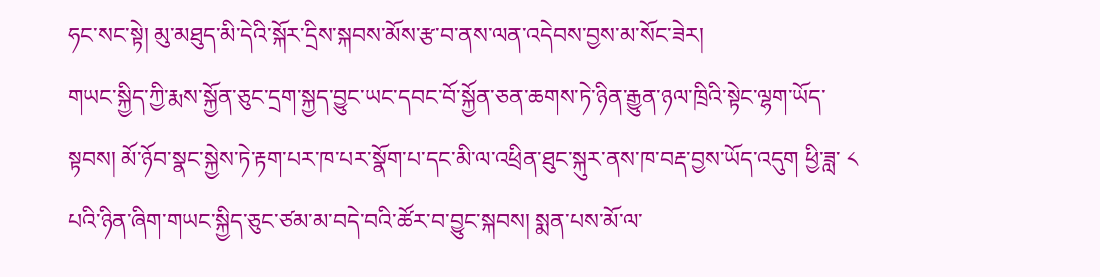ཧང་སང་སྟེ། མུ་མཐུད་མི་དེའི་སྐོར་དྲིས་སྐབས་མོས་རྩ་བ་ནས་ལན་འདེབས་བྱས་མ་སོང་ཟེར།
གཡང་སྐྱིད་ཀྱི་རྨས་སྐྱོན་ཅུང་དྲག་སྐྱད་བྱུང་ཡང་དབང་བོ་སྐྱོན་ཅན་ཆགས་ཏེ་ཉིན་རྒྱུན་ཉལ་ཁྲིའི་སྟེང་ལྷག་ཡོད་སྟབས། མོ་ཉོབ་སྣང་སྐྱེས་ཏེ་རྟག་པར་ཁ་པར་སྣོག་པ་དང་མི་ལ་འཕྲིན་ཐུང་སྐུར་ནས་ཁ་བརྡ་བྱས་ཡོད་འདུག ཕྱི་ཟླ་ ༨ པའི་ཉིན་ཞིག་གཡང་སྐྱིད་ཅུང་ཙམ་མ་བདེ་བའི་ཚོར་བ་བྱུང་སྐབས། སྨན་པས་མོ་ལ་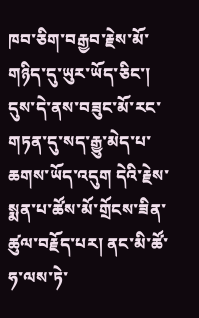ཁབ་ཅིག་བརྒྱབ་རྗེས་མོ་གཉིད་དུ་ཡུར་ཡོད་ཅིང་། དུས་དེ་ནས་བཟུང་མོ་རང་གཏན་དུ་སད་རྒྱུ་མེད་པ་ཆགས་ཡོད་འདུག དེའི་རྗེས་སྨན་པ་ཚོས་མོ་གྲོངས་ཟིན་ཚུལ་བརྗོད་པར། ནང་མི་ཚོ་ཧ་ལས་ཏེ་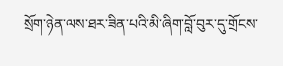སྲོག་ཉེན་ལས་ཐར་ཟིན་པའི་མི་ཞིག་བློ་བུར་དུ་གྲོངས་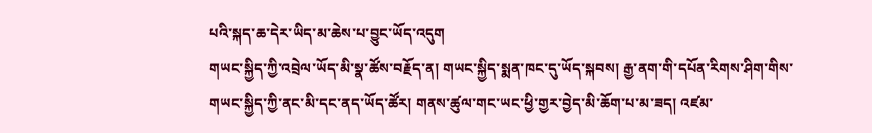པའི་སྐད་ཆ་དེར་ཡིད་མ་ཆེས་པ་བྱུང་ཡོད་འདུག
གཡང་སྐྱིད་ཀྱི་འབྲེལ་ཡོད་མི་སྣ་ཚོས་བརྗོད་ན། གཡང་སྐྱིད་སྨན་ཁང་དུ་ཡོད་སྐབས། རྒྱ་ནག་གི་དཔོན་རིགས་ཤིག་གིས་གཡང་སྐྱིད་ཀྱི་ནང་མི་དང་ནད་ཡོད་ཚོར། གནས་ཚུལ་གང་ཡང་ཕྱི་གྱར་བྱེད་མི་ཆོག་པ་མ་ཟད། འཛམ་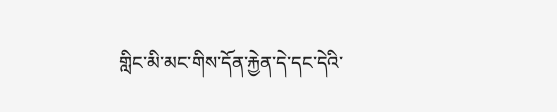གླིང་མི་མང་གིས་དོན་རྐྱེན་དེ་དང་དེའི་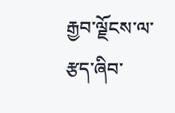རྒྱབ་ལྗོངས་ལ་རྩད་ཞིབ་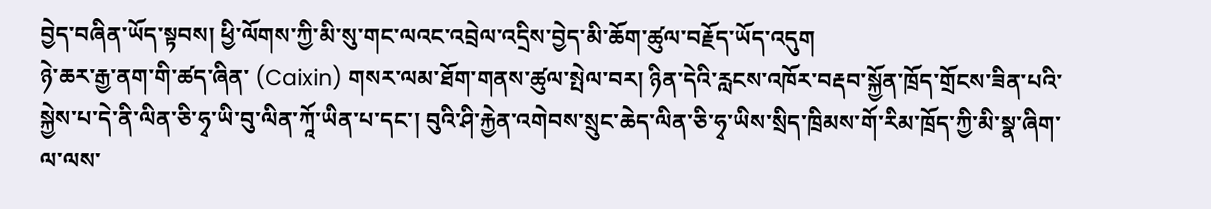བྱེད་བཞིན་ཡོད་སྟབས། ཕྱི་ལོགས་ཀྱི་མི་སུ་གང་ལའང་འབྲེལ་འདྲིས་བྱེད་མི་ཆོག་ཚུལ་བརྗོད་ཡོད་འདུག
ཉེ་ཆར་རྒྱ་ནག་གི་ཚད་ཞིན་ (Caixin) གསར་ལམ་ཐོག་གནས་ཚུལ་སྤེལ་བར། ཉིན་དེའི་རླངས་འཁོར་བརྡབ་སྐྱོན་ཁྲོད་གྲོངས་ཟིན་པའི་སྐྱེས་པ་དེ་ནི་ལིན་ཅི་ཧྭ་ཡི་བུ་ལིན་ཀཱོ་ཡིན་པ་དང་། བུའི་ཤི་རྐྱེན་འགེབས་སྲུང་ཆེད་ལིན་ཅི་ཧྭ་ཡིས་སྲིད་ཁྲིམས་གོ་རིམ་ཁྲོད་ཀྱི་མི་སྣ་ཞིག་ལ་ལས་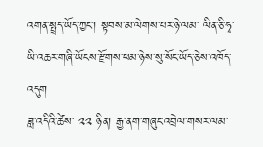འགན་སྤྲད་ཡོད་ཀྱང་། སྟབས་མ་ལེགས་པར་ཉེ་ལམ་ ལིན་ཅི་ཧྭ་ཡི་འཆར་གཞི་ཡོངས་རྫོགས་ཕམ་ཉེས་སུ་སོང་ཡོད་ཅེས་འཁོད་འདུག
ཟླ་འདིའི་ཚེས་ ༢༢ ཉིན། རྒྱ་ནག་གཞུང་འབྲེལ་གསར་ལམ་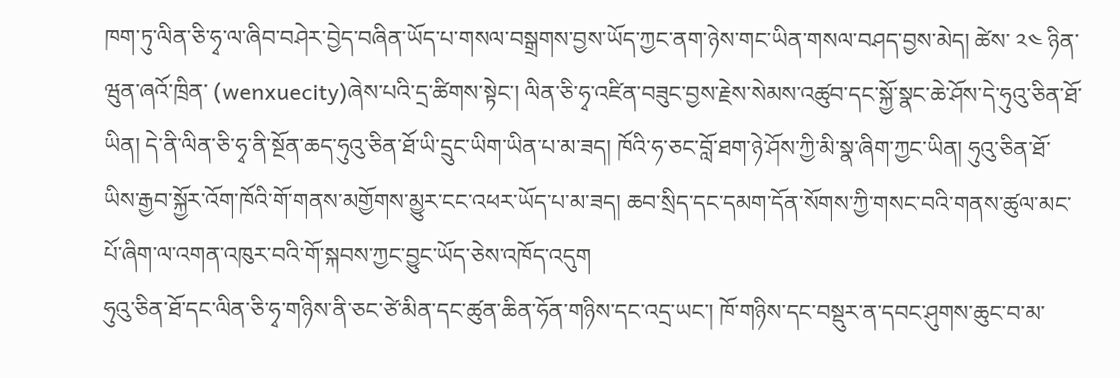ཁག་ཏུ་ལིན་ཅི་ཧྭ་ལ་ཞིབ་བཤེར་བྱེད་བཞིན་ཡོད་པ་གསལ་བསྒྲགས་བྱས་ཡོད་ཀྱང་ནག་ཉེས་གང་ཡིན་གསལ་བཤད་བྱས་མེད། ཚེས་ ༢༤ ཉིན་ཝུན་ཞའོ་ཁྲིན་ (wenxuecity)ཞེས་པའི་དྲ་ཚིགས་སྟེང་། ལིན་ཅི་ཧྭ་འཛིན་བཟུང་བྱས་རྗེས་སེམས་འཚུབ་དང་སྐྱོ་སྣང་ཆེ་ཤོས་དེ་ཧུའུ་ཅིན་ཐོ་ཡིན། དེ་ནི་ལིན་ཅི་ཧྭ་ནི་སྔོན་ཆད་ཧུའུ་ཅིན་ཐོ་ཡི་དྲུང་ཡིག་ཡིན་པ་མ་ཟད། ཁོའི་ཧ་ཅང་བློ་ཐག་ཉེ་ཤོས་ཀྱི་མི་སྣ་ཞིག་ཀྱང་ཡིན། ཧུའུ་ཅིན་ཐོ་ཡིས་རྒྱབ་སྐྱོར་འོག་ཁོའི་གོ་གནས་མགྱོགས་མྱུར་ངང་འཕར་ཡོད་པ་མ་ཟད། ཆབ་སྲིད་དང་དམག་དོན་སོགས་ཀྱི་གསང་བའི་གནས་ཚུལ་མང་པོ་ཞིག་ལ་འགན་འཁུར་བའི་གོ་སྐབས་ཀྱང་བྱུང་ཡོད་ཅེས་འཁོད་འདུག
ཧུའུ་ཅིན་ཐོ་དང་ལིན་ཅི་ཧྭ་གཉིས་ནི་ཅང་ཙེ་མིན་དང་ཚུན་ཆིན་ཧོན་གཉིས་དང་འདྲ་ཡང་། ཁོ་གཉིས་དང་བསྡུར་ན་དབང་ཤུགས་ཆུང་བ་མ་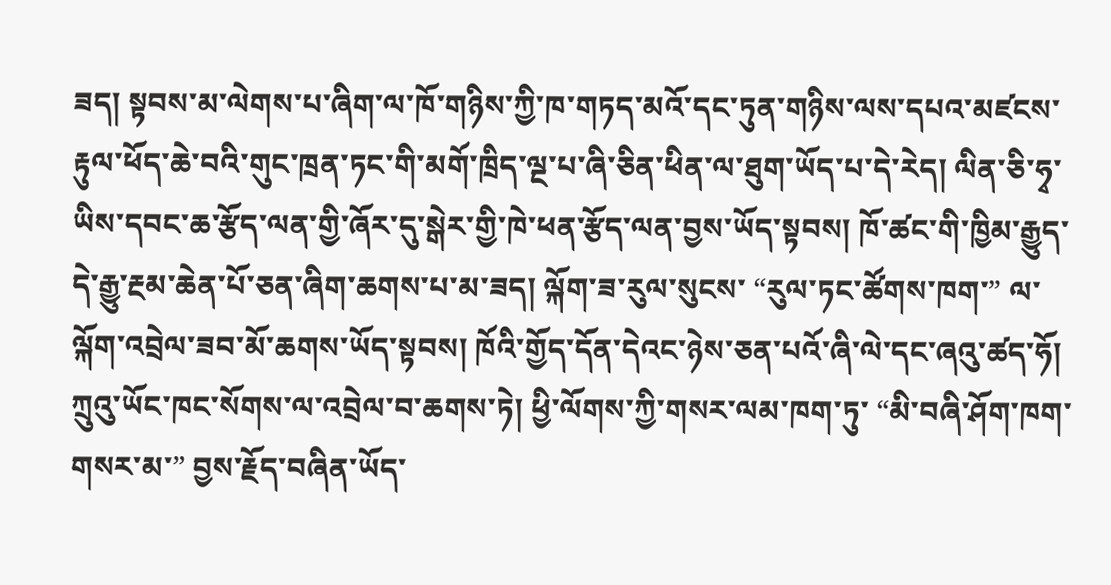ཟད། སྟབས་མ་ལེགས་པ་ཞིག་ལ་ཁོ་གཉིས་ཀྱི་ཁ་གཏད་མའོ་དང་ཏུན་གཉིས་ལས་དཔའ་མཛངས་རྟུལ་ཕོད་ཆེ་བའི་གུང་ཁྲན་ཏང་གི་མགོ་ཁྲིད་ལྔ་པ་ཞི་ཅིན་ཕིན་ལ་ཐུག་ཡོད་པ་དེ་རེད། ལིན་ཅི་ཧྭ་ཡིས་དབང་ཆ་རྩོད་ལན་གྱི་ཞོར་དུ་སྒེར་གྱི་ཁེ་ཕན་རྩོད་ལན་བྱས་ཡོད་སྟབས། ཁོ་ཚང་གི་ཁྱིམ་རྒྱུད་དེ་རྒྱུ་རྔམ་ཆེན་པོ་ཅན་ཞིག་ཆགས་པ་མ་ཟད། ལྐོག་ཟ་རུལ་སུངས་ “རུལ་ཏང་ཚོགས་ཁག་” ལ་ལྐོག་འབྲེལ་ཟབ་མོ་ཆགས་ཡོད་སྟབས། ཁོའི་གྱོད་དོན་དེའང་ཉེས་ཅན་པའོ་ཞི་ལེ་དང་ཞའུ་ཚད་ཧོ། ཀྲུའུ་ཡོང་ཁང་སོགས་ལ་འབྲེལ་བ་ཆགས་ཏེ། ཕྱི་ལོགས་ཀྱི་གསར་ལམ་ཁག་ཏུ་ “མི་བཞི་ཤོག་ཁག་གསར་མ་” བྱས་རྗོད་བཞིན་ཡོད་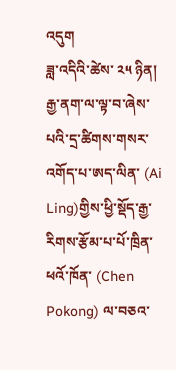འདུག
ཟླ་འདིའི་ཚེས་ ༢༥ ཉིན། རྒྱ་ནག་ལ་ལྟ་བ་ཞེས་པའི་དྲ་ཚིགས་གསར་འགོད་པ་ཨད་ལིན་ (Ai Ling)གྱིས་ཕྱི་སྡོད་རྒྱ་རིགས་རྩོམ་པ་པོ་ཁྲིན་ཕའོ་ཁོན་ (Chen Pokong) ལ་བཅའ་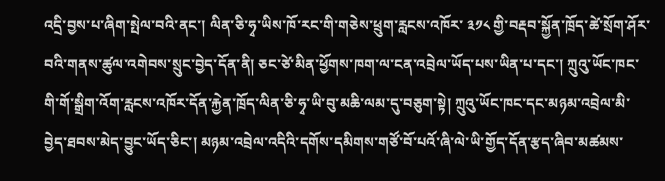འདྲི་བྱས་པ་ཞིག་སྤེལ་བའི་ནང་། ལིན་ཅི་ཧྭ་ཡིས་ཁོ་རང་གི་གཅེས་ཕྲུག་རླངས་འཁོར་ ༣༡༨ གྱི་བརྡབ་སྐྱོན་ཁྲོད་ཚེ་སྲོག་ཤོར་བའི་གནས་ཚུལ་འགེབས་སྲུང་བྱེད་དོན་ནི། ཅང་ཙེ་མིན་ཕྱོགས་ཁག་ལ་ངན་འབྲེལ་ཡོད་པས་ཡིན་པ་དང་། ཀྲུའུ་ཡོང་ཁང་གི་གོ་སྒྲིག་འོག་རླངས་འཁོར་དོན་རྐྱེན་ཁྲོད་ལིན་ཅི་ཧྭ་ཡི་བུ་མཆི་ལམ་དུ་བཅུག་སྟེ། ཀྲུའུ་ཡོང་ཁང་དང་མཉམ་འབྲེལ་མི་བྱེད་ཐབས་མེད་བྱུང་ཡོད་ཅིང་། མཉམ་འབྲེལ་འདིའི་དགོས་དམིགས་གཙོ་བོ་པའོ་ཞི་ལེ་ཡི་གྱོད་དོན་རྩད་ཞིབ་མཚམས་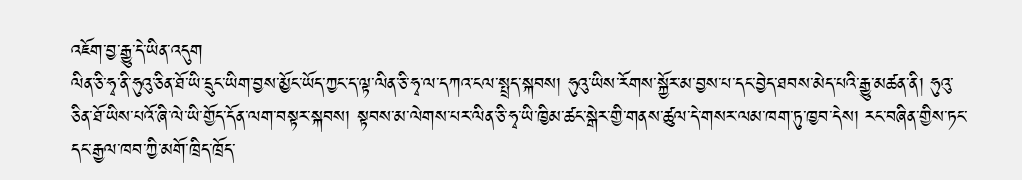འཇོག་བྱ་རྒྱུ་དེ་ཡིན་འདུག
ལིན་ཅི་ཧྭ་ནི་ཧུའུ་ཅིན་ཐོ་ཡི་དྲུང་ཡིག་བྱས་མྱོང་ཡོད་ཀྱང་ད་ལྟ་ལིན་ཅི་ཧྭ་ལ་དཀའ་ངལ་སྤྲད་སྐབས། ཧུའུ་ཡིས་རོགས་སྐྱོར་མ་བྱས་པ་དང་བྱེད་ཐབས་མེད་པའི་རྒྱུ་མཚན་ནི། ཧུའུ་ཅིན་ཐོ་ཡིས་པའོ་ཞི་ལེ་ཡི་གྱོད་དོན་ལག་བསྟར་སྐབས། སྟབས་མ་ལེགས་པར་ལིན་ཅི་ཧྭ་ཡི་ཁྱིམ་ཚང་སྒེར་གྱི་གནས་ཚུལ་དེ་གསར་ལམ་ཁག་ཏུ་ཁྱབ་དེས། རང་བཞིན་གྱིས་ཏང་དང་རྒྱལ་ཁབ་ཀྱི་མགོ་ཁྲིད་ཁྲོད་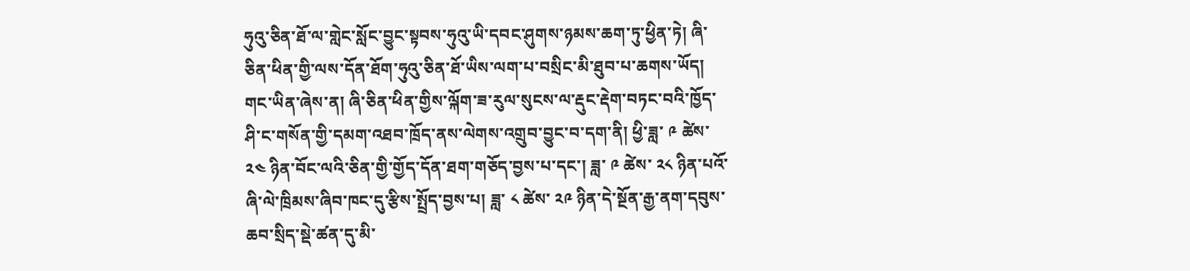ཧུའུ་ཅིན་ཐོ་ལ་གླེང་སློང་བྱུང་སྟབས་ཧུའུ་ཡི་དབང་ཤུགས་ཉམས་ཆག་ཏུ་ཕྱིན་ཏེ། ཞི་ཅིན་ཕིན་གྱི་ལས་དོན་ཐོག་ཧུའུ་ཅིན་ཐོ་ཡིས་ལག་པ་བསྲིང་མི་ཐུབ་པ་ཆགས་ཡོད།
གང་ཡིན་ཞེས་ན། ཞི་ཅིན་ཕིན་གྱིས་ལྐོག་ཟ་རུལ་སུངས་ལ་རྡུང་རྡེག་བཏང་བའི་ཁྱོད་ཤི་ང་གསོན་གྱི་དམག་འཐབ་ཁྲོད་ནས་ལེགས་འགྲུབ་བྱུང་བ་དག་ནི། ཕྱི་ཟླ་ ༩ ཚེས་ ༢༤ ཉིན་བོང་ལའི་ཅིན་གྱི་གྱོད་དོན་ཐག་གཅོད་བྱས་པ་དང་། ཟླ་ ༩ ཚེས་ ༢༨ ཉིན་པའོ་ཞི་ལེ་ཁྲིམས་ཞིབ་ཁང་དུ་རྩིས་སྤྲོད་བྱས་པ། ཟླ་ ༨ ཚེས་ ༢༩ ཉིན་དེ་སྔོན་རྒྱ་ནག་དབུས་ཆབ་སྲིད་སྡེ་ཚན་དུ་མི་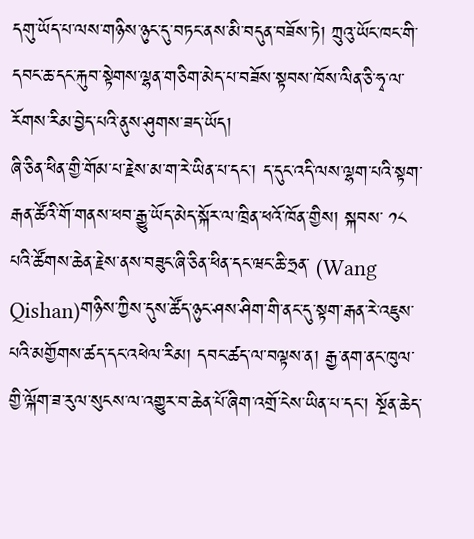དགུ་ཡོད་པ་ལས་གཉིས་ཉུང་དུ་བཏང་ནས་མི་བདུན་བཟོས་ཏེ། ཀྲུའུ་ཡོང་ཁང་གི་དབང་ཆ་དང་རྐུབ་སྟེགས་ལྷན་གཅིག་མེད་པ་བཟོས་སྟབས་ཁོས་ལིན་ཅི་ཧྭ་ལ་རོགས་རིམ་བྱེད་པའི་ནུས་ཤུགས་ཟད་ཡོད།
ཞི་ཅིན་ཕིན་གྱི་གོམ་པ་རྗེས་མ་ག་རེ་ཡིན་པ་དང་། ད་དུང་འདི་ལས་ལྷག་པའི་སྟག་རྒན་ཚོའི་གོ་གནས་ཕབ་རྒྱུ་ཡོད་མེད་སྐོར་ལ་ཁྲིན་ཕའོ་ཁོན་གྱིས། སྐབས་ ༡༨ པའི་ཚོགས་ཆེན་རྗེས་ནས་བཟུང་ཞི་ཅིན་ཕིན་དང་ཝང་ཆི་ཧྲན་ (Wang Qishan)གཉིས་ཀྱིས་དུས་ཚོད་ཉུང་ཤས་ཤིག་གི་ནང་དུ་སྟག་རྒན་རེ་འཇུས་པའི་མགྱོགས་ཚད་དང་འཕེལ་རིམ། དབང་ཚད་ལ་བལྟས་ན། རྒྱ་ནག་ནང་ཁུལ་གྱི་ལྐོག་ཟ་རུལ་སུངས་ལ་འགྱུར་བ་ཆེན་པོ་ཞིག་འགྲོ་ངེས་ཡིན་པ་དང་། སྔོན་ཆེད་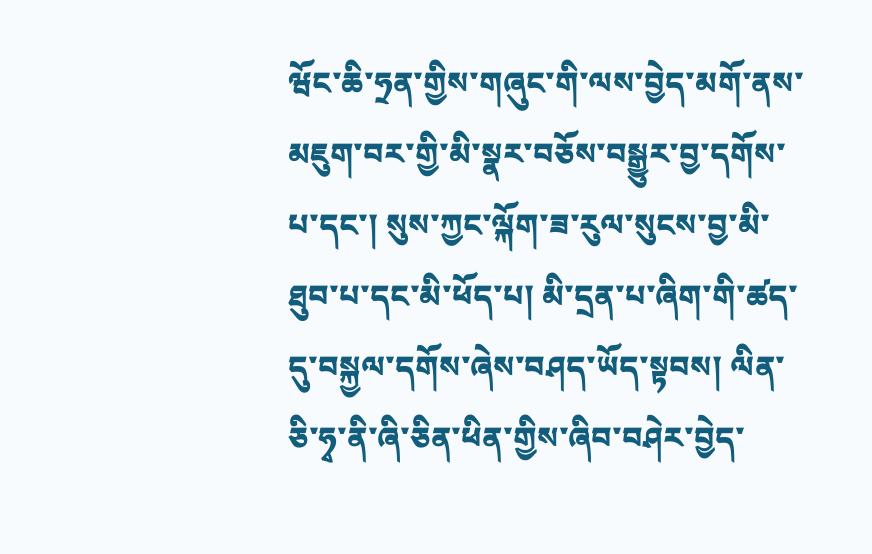ཝོང་ཆི་ཧྲན་གྱིས་གཞུང་གི་ལས་བྱེད་མགོ་ནས་མཇུག་བར་གྱི་མི་སྣར་བཅོས་བསྒྱུར་བྱ་དགོས་པ་དང་། སུས་ཀྱང་ལྐོག་ཟ་རུལ་སུངས་བྱ་མི་ཐུབ་པ་དང་མི་ཕོད་པ། མི་དྲན་པ་ཞིག་གི་ཚད་དུ་བསྐྱལ་དགོས་ཞེས་བཤད་ཡོད་སྟབས། ལིན་ཅི་ཧྭ་ནི་ཞི་ཅིན་ཕིན་གྱིས་ཞིབ་བཤེར་བྱེད་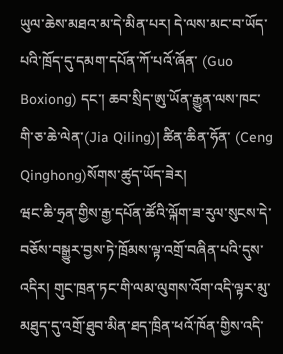ཡུལ་ཆེས་མཐའ་མ་དེ་མིན་པར། དེ་ལས་མང་བ་ཡོད་པའི་ཁྲོད་དུ་དམག་དཔོན་ཀོ་པའོ་ཞོན་ (Guo Boxiong) དང་། ཆབ་སྲིད་ཨུ་ཡོན་རྒྱུན་ལས་ཁང་གི་ཅ་ཆེ་ལེན་(Jia Qiling)། ཚིན་ཆིན་ཧོན་ (Ceng Qinghong)སོགས་ཚུད་ཡོད་ཟེར།
ཝང་ཆི་ཧྲན་གྱིས་རྒྱ་དཔོན་ཚོའི་ལྐོག་ཟ་རུལ་སུངས་དེ་བཅོས་བསྒྱུར་བྱས་ཏེ་ཁྲོམས་ལྟ་འགྲོ་བཞིན་པའི་དུས་འདིར། གུང་ཁྲན་ཏང་གི་ལམ་ལུགས་འོག་འདི་ལྟར་མུ་མཐུད་དུ་འགྲོ་ཐུབ་མིན་ཐད་ཁྲིན་ཕའོ་ཁོན་གྱིས་འདི་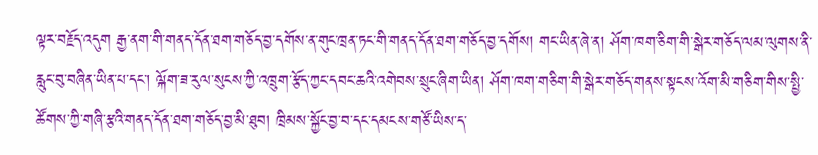ལྟར་བརྗོད་འདུག རྒྱ་ནག་གི་གནད་དོན་ཐག་གཅོད་བྱ་དགོས་ན་གུང་ཁྲན་ཏང་གི་གནད་དོན་ཐག་གཅོད་བྱ་དགོས། གང་ཡིན་ཞེ་ན། ཤོག་ཁག་ཅིག་གི་སྒེར་གཅོད་ལམ་ལུགས་ནི་རླུང་བུ་བཞིན་ཡིན་པ་དང་། ལྐོག་ཟ་རུལ་སུངས་ཀྱི་འཁྲུག་རྩོད་ཀྱང་དབང་ཆའི་འགེབས་སྲུང་ཞིག་ཡིན། ཤོག་ཁག་གཅིག་གི་སྒེར་གཅོད་གནས་སྟངས་འོག་མི་གཅིག་གིས་སྤྱི་ཚོགས་ཀྱི་གཞི་རྩའི་གནད་དོན་ཐག་གཅོད་བྱ་མི་ཐུབ། ཁྲིམས་སྐྱོང་བྱ་བ་དང་དམངས་གཙོ་ཡིས་ད་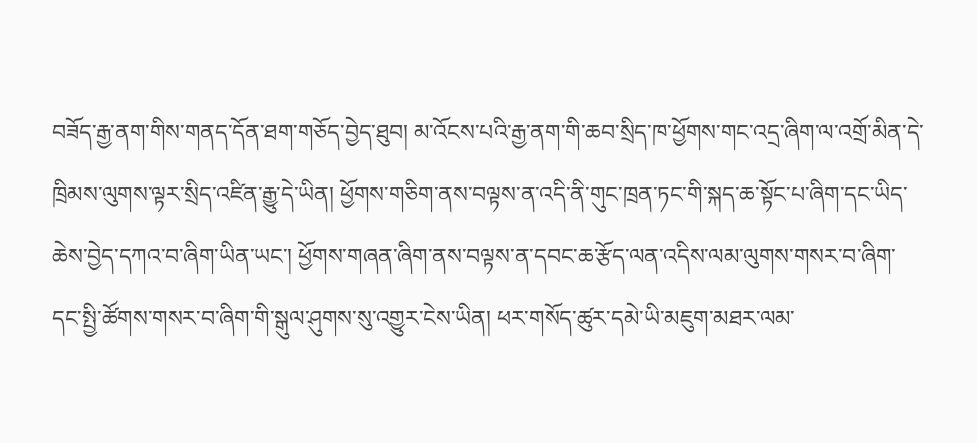བཟོད་རྒྱ་ནག་གིས་གནད་དོན་ཐག་གཅོད་བྱེད་ཐུབ། མ་འོངས་པའི་རྒྱ་ནག་གི་ཆབ་སྲིད་ཁ་ཕྱོགས་གང་འདྲ་ཞིག་ལ་འགྲོ་མིན་དེ་ཁྲིམས་ལུགས་ལྟར་སྲིད་འཛིན་རྒྱུ་དེ་ཡིན། ཕྱོགས་གཅིག་ནས་བལྟས་ན་འདི་ནི་གུང་ཁྲན་ཏང་གི་སྐད་ཆ་སྟོང་པ་ཞིག་དང་ཡིད་ཆེས་བྱེད་དཀའ་བ་ཞིག་ཡིན་ཡང་། ཕྱོགས་གཞན་ཞིག་ནས་བལྟས་ན་དབང་ཆ་རྩོད་ལན་འདིས་ལམ་ལུགས་གསར་བ་ཞིག་དང་སྤྱི་ཚོགས་གསར་བ་ཞིག་གི་སྒུལ་ཤུགས་སུ་འགྱུར་ངེས་ཡིན། ཕར་གསོད་ཚུར་དམེ་ཡི་མཇུག་མཐར་ལམ་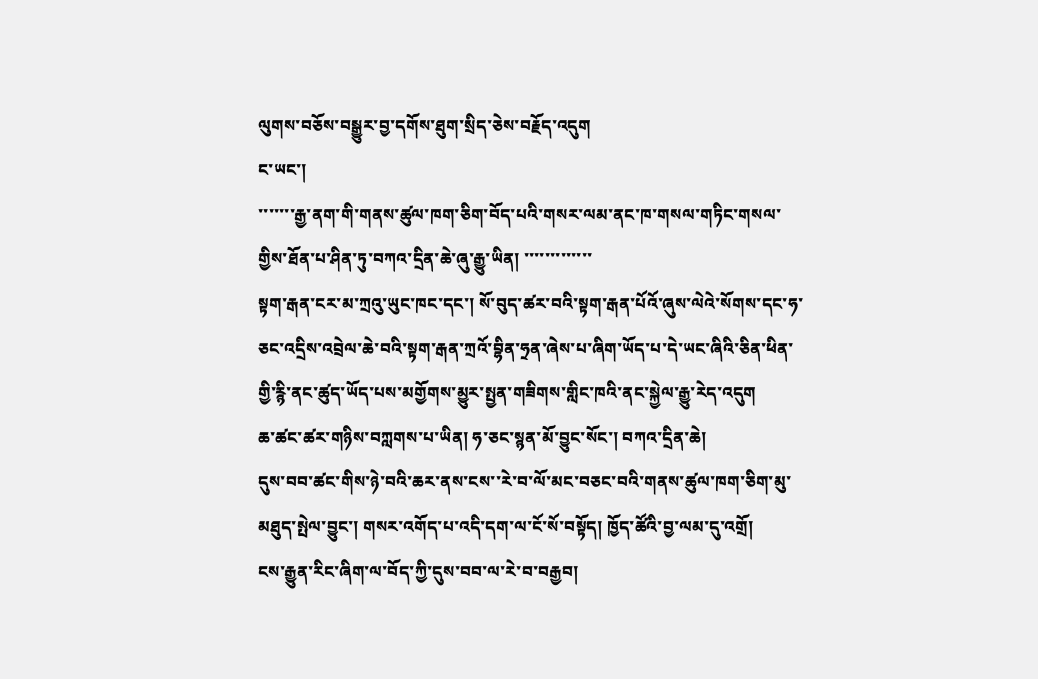ལུགས་བཅོས་བསྒྱུར་བྱ་དགོས་ཐུག་སྲིད་ཅེས་བརྗོད་འདུག
ང་ཡང་།
་་་་་་་རྒྱ་ནག་གི་གནས་ཚུལ་ཁག་ཅིག་བོད་པའི་གསར་ལམ་ནང་ཁ་གསལ་གཏིང་གསལ་གྱིས་ཐོན་པ་ཤིན་ཏུ་བཀའ་དྲིན་ཆེ་ཞུ་རྒྱུ་ཡིན། ་་་་་་་་་་་་་
སྟག་རྒན་ངར་མ་ཀྲའུ་ཡུང་ཁང་དང་། སོ་བུད་ཚར་བའི་སྟག་རྒན་པོའོ་ཞུས་ལེའེ་སོགས་དང་ཧ་ཅང་འདྲིས་འབྲེལ་ཆེ་བའི་སྟག་རྒན་ཀྲའོ་བྷིན་ཧྲན་ཞེས་པ་ཞིག་ཡོད་པ་དེ་ཡང་ཞིའི་ཅིན་ཕིན་གྱི་རྙི་ནང་ཚུད་ཡོད་པས་མགྱོགས་མྱུར་སྤྱན་གཟིགས་གླིང་ཁའི་ནང་སྐྱེལ་རྒྱུ་རེད་འདུག
ཆ་ཚང་ཚར་གཉིས་བཀླགས་པ་ཡིན། ཧ་ཅང་སྙན་མོ་བྱུང་སོང་། བཀའ་དྲིན་ཆེ།
དུས་བབ་ཚང་གིས་ཉེ་བའི་ཆར་ནས་ངས་་རེ་བ་ལོ་མང་བཅང་བའི་གནས་ཚུལ་ཁག་ཅིག་མུ་མཐུད་སྤེལ་བྱུང་། གསར་འགོད་པ་འདི་དག་ལ་ངོ་སོ་བསྟོད། ཁྱོད་ཚོའི་བྱ་ལམ་དུ་འགྲོ།
ངས་རྒྱུན་རིང་ཞིག་ལ་བོད་ཀྱི་དུས་བབ་ལ་རེ་བ་བརྒྱབ།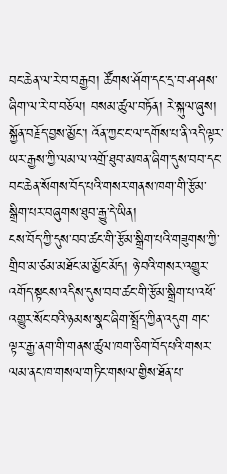བང་ཆེན་ལ་རེ་བ་བརྒྱབ། ཚོགས་ཤོག་དང་དྲ་བ་ཤ་ཤས་ཞིག་ལ་རེ་བ་བཅོལ། བསམ་ཚུལ་བཏོན། རེ་སྐུལ་ཞུས། སྐྱོན་བརྗོད་བྱས་མྱོང་། འོན་ཀྱང་ང་ལ་དགོས་པ་ནི་འདི་ལྟར་ཡར་རྒྱས་ཀྱི་ལམ་ལ་འགྲོ་ཐུབ་མཁན་ཞིག་དུས་བབ་དང་བང་ཆེན་སོགས་བོད་པའི་གསར་གནས་ཁག་གི་རྩོམ་སྒྲིག་པར་བཞུགས་ཐུབ་རྒྱུ་དེ་ཡིན།
ངས་བོད་ཀྱི་དུས་བབ་ཚང་གི་རྩོམ་སྒྲིག་པའི་གཟུགས་ཀྱི་གྲིབ་མ་ཙམ་མཐོང་མ་མྱོང་མོད། ཉེ་བའི་གསར་འགྱུར་འགོད་སྟངས་འདིས་དུས་བབ་ཚང་གི་རྩོམ་སྒྲིག་པ་འཕོ་འགྱུར་སོང་བའི་ཉམས་སྣང་ཞིག་སྤྲོད་ཀྱིན་འདུག གང་ལྟར་རྒྱ་ནག་གི་གནས་ཚུལ་ཁག་ཅིག་བོད་པའི་གསར་ལམ་ནང་ཁ་གསལ་གཏིང་གསལ་གྱིས་ཐོན་པ་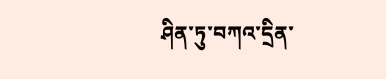ཤིན་ཏུ་བཀའ་དྲིན་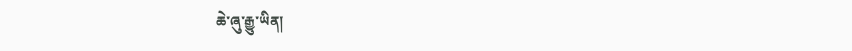ཆེ་ཞུ་རྒྱུ་ཡིན།